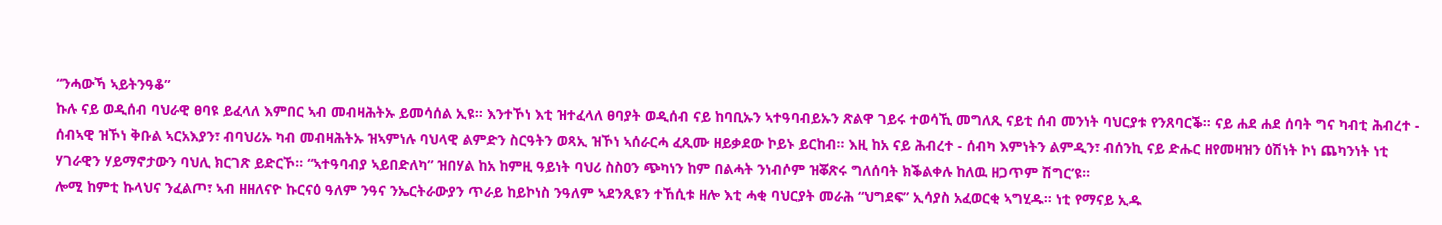“ንሓውኻ ኣይትንዓቆ”
ኩሉ ናይ ወዲሰብ ባህራዊ ፀባዩ ይፈላለ እምበር ኣብ መብዛሕትኡ ይመሳሰል ኢዩ። እንተኾነ እቲ ዝተፈላለ ፀባያት ወዲሰብ ናይ ከባቢኡን ኣተዓባብይኡን ጽልዋ ገይሩ ተወሳኺ መግለጺ ናይቲ ሰብ መንነት ባህርያቱ የንጸባርቕ። ናይ ሐደ ሐደ ሰባት ግና ካብቲ ሕብረተ - ሰብኣዊ ዝኾነ ቅቡል ኣርአእያን፣ ብባህሪኡ ካብ መብዛሕትኡ ዝኣምነሉ ባህላዊ ልምድን ስርዓትን ወጻኢ ዝኾነ ኣሰራርሓ ፈጺሙ ዘይቃደው ኮይኑ ይርከብ። እዚ ከአ ናይ ሕብረተ - ሰብካ እምነትን ልምዲን፣ ብሰንኪ ናይ ድሑር ዘየመዛዝን ዕሽነት ኮነ ጨካንነት ነቲ ሃገራዊን ሃይማኖታውን ባህሊ ክርገጽ ይድርኾ። “ኣተዓባብያ ኣይበድለካ” ዝበሃል ከአ ከምዚ ዓይነት ባህሪ ስስዐን ጭካነን ከም በልሓት ንነብሶም ዝቖጽሩ ግለሰባት ክቕልቀሉ ከለዉ ዘጋጥም ሽግር’ዩ።
ሎሚ ከምቲ ኩላህና ንፈልጦ፣ ኣብ ዘዘለናዮ ኩርናዕ ዓለም ንዓና ንኤርትራውያን ጥራይ ከይኮነስ ንዓለም ኣደንጺዩን ተኸሲቱ ዘሎ እቲ ሓቂ ባህርያት መራሕ “ህግደፍ” ኢሳያስ አፈወርቂ ኣግሂዱ። ነቲ የማናይ ኢዱ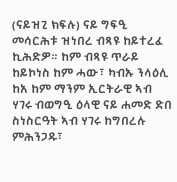(ናይዝጊ ክፍሉ) ናይ ግፍዒ መሳርሕቱ ዝነበረ ብጻዩ ከይተረፈ ኪሕድዎ። ከም ብጻዩ ጥራይ ከይኮነስ ከም ሓው፣ ካብኡ ንላዕሊ ከአ ከም ማንም ኢርትራዊ ኣብ ሃገሩ ብወግዒ ዕላዊ ናይ ሐመድ ድበ ስነስርዓት ኣብ ሃገሩ ከግበረሉ ምሕንጋዱ፣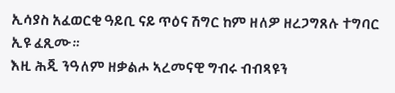ኢሳያስ አፈወርቂ ዓይቢ ናይ ጥዕና ሽግር ከም ዘለዎ ዘረጋግጸሉ ተግባር ኢዩ ፈጺሙ።
እዚ ሕጂ ንዓለም ዘቃልሖ ኣረመናዊ ግብሩ ብብጻዩን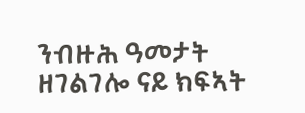ንብዙሕ ዓመታት ዘገልገሎ ናይ ክፍኣት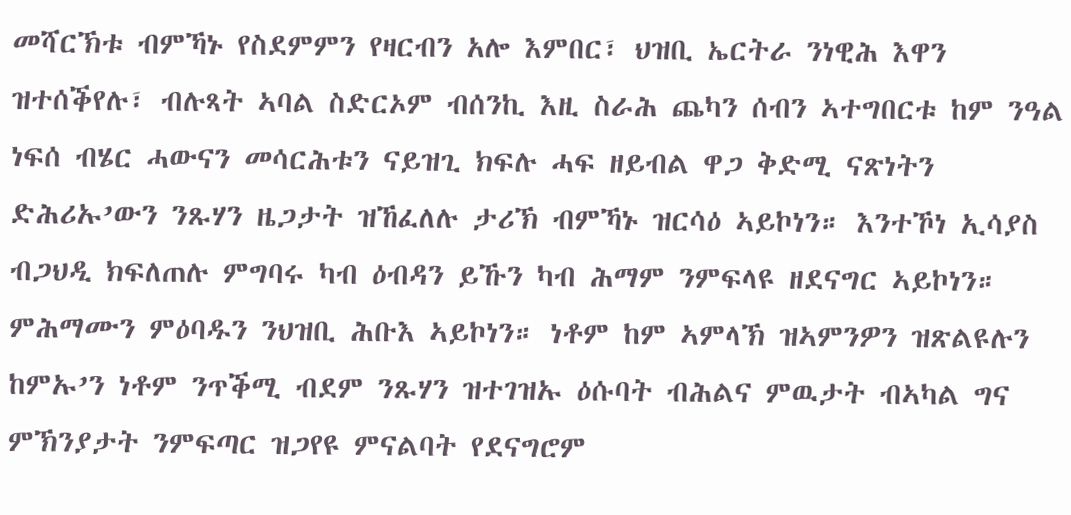መሻርኽቱ ብምኻኑ የስደምምን የዛርብን አሎ እምበር፣ ህዝቢ ኤርትራ ንነዊሕ እዋን ዝተሰቕየሉ፣ ብሉጻት ኣባል ስድርኦም ብሰንኪ እዚ ስራሕ ጨካን ሰብን ኣተግበርቱ ከም ንዓል ነፍሰ ብሄር ሓውናን መሳርሕቱን ናይዝጊ ክፍሉ ሓፍ ዘይብል ዋጋ ቅድሚ ናጽነትን ድሕሪኡ’ውን ንጹሃን ዜጋታት ዝኸፈለሉ ታሪኽ ብምኻኑ ዝርሳዕ ኣይኮነን። እንተኾነ ኢሳያስ ብጋህዲ ክፍለጠሉ ምግባሩ ካብ ዕብዳን ይኹን ካብ ሕማም ንምፍላዩ ዘደናግር ኣይኮነን። ምሕማሙን ምዕባዱን ንህዝቢ ሕቡእ ኣይኮነን። ነቶም ከም ኣምላኽ ዝኣምንዎን ዝጽልዩሉን ከምኡ’ን ነቶም ንጥቕሚ ብደም ንጹሃን ዝተገዝኡ ዕሱባት ብሕልና ምዉታት ብኣካል ግና ምኽንያታት ንምፍጣር ዝጋየዩ ምናልባት የደናግሮም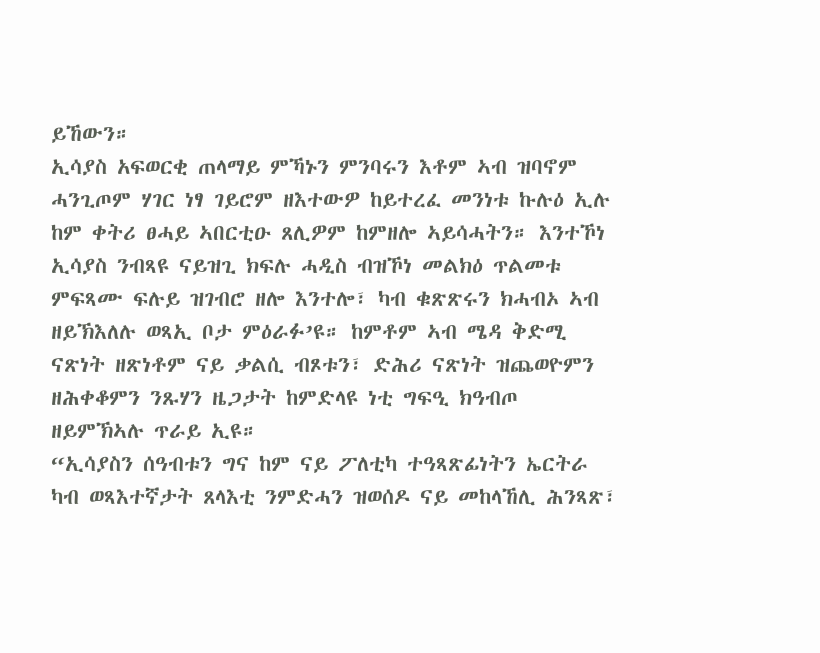ይኸውን።
ኢሳያስ አፍወርቂ ጠላማይ ምኻኑን ምንባሩን እቶም ኣብ ዝባኖም ሓንጊጦም ሃገር ነፃ ገይሮም ዘእተውዎ ከይተረፈ መንነቱ ኩሉዕ ኢሉ ከም ቀትሪ ፀሓይ ኣበርቲዑ ጸሊዎም ከምዘሎ ኣይሳሓትን። እንተኾነ ኢሳያስ ንብጻዩ ናይዝጊ ክፍሉ ሓዲስ ብዝኾነ መልክዕ ጥልመቱ ምፍጻሙ ፍሉይ ዝገብሮ ዘሎ እንተሎ፣ ካብ ቁጽጽሩን ክሓብኦ ኣብ ዘይኽእለሉ ወጻኢ ቦታ ምዕራፉ’ዩ። ከምቶም ኣብ ሜዳ ቅድሚ ናጽነት ዘጽነቶም ናይ ቃልሲ ብጾቱን፣ ድሕሪ ናጽነት ዝጨወዮምን ዘሕቀቆምን ንጹሃን ዜጋታት ከምድላዩ ነቲ ግፍዒ ክዓብጦ ዘይምኽኣሉ ጥራይ ኢዩ።
“ኢሳያስን ሰዓብቱን ግና ከም ናይ ፖለቲካ ተዓጻጽፊነትን ኤርትራ ካብ ወጻእተኛታት ጸላእቲ ንምድሓን ዝወሰዶ ናይ መከላኸሊ ሕንጻጽ፣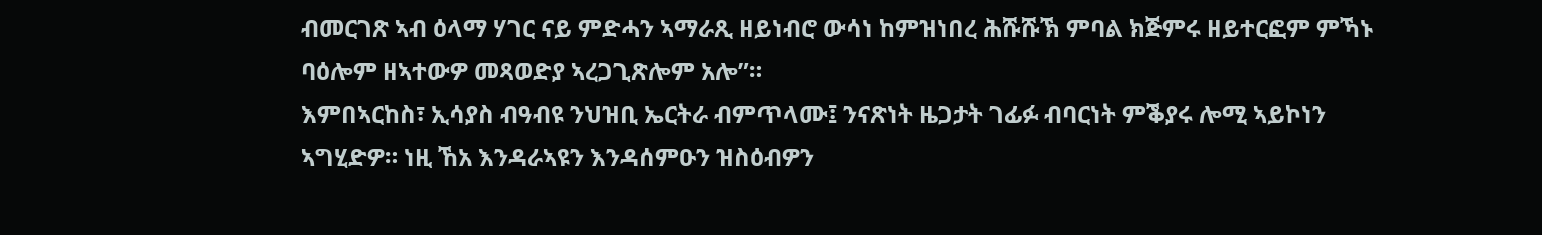ብመርገጽ ኣብ ዕላማ ሃገር ናይ ምድሓን ኣማራጺ ዘይነብሮ ውሳነ ከምዝነበረ ሕሹሹኽ ምባል ክጅምሩ ዘይተርፎም ምኻኑ ባዕሎም ዘኣተውዎ መጻወድያ ኣረጋጊጽሎም አሎ”።
እምበኣርከስ፣ ኢሳያስ ብዓብዩ ንህዝቢ ኤርትራ ብምጥላሙ፤ ንናጽነት ዜጋታት ገፊፉ ብባርነት ምቕያሩ ሎሚ ኣይኮነን ኣግሂድዎ። ነዚ ኸአ እንዳራኣዩን እንዳሰምዑን ዝስዕብዎን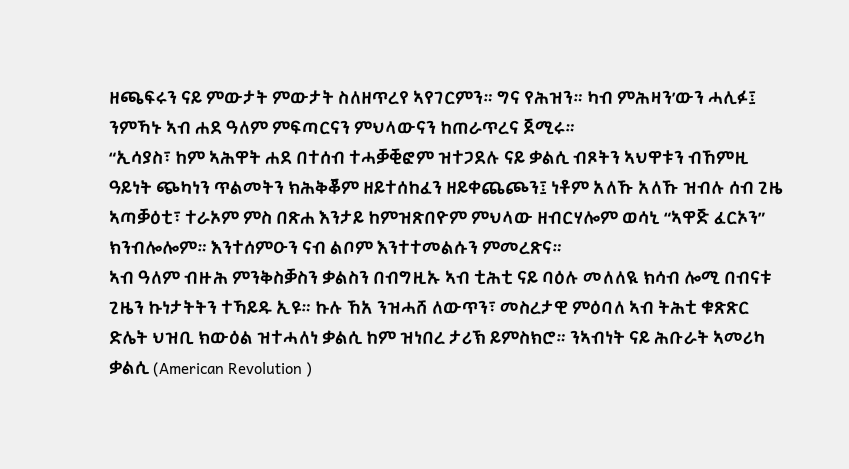ዘጫፍሩን ናይ ምውታት ምውታት ስለዘጥረየ ኣየገርምን። ግና የሕዝን። ካብ ምሕዛን’ውን ሓሊፉ፤ ንምኻኑ ኣብ ሐደ ዓለም ምፍጣርናን ምህላውናን ከጠራጥረና ጀሚሩ።
“ኢሳያስ፣ ከም ኣሕዋት ሐደ በተሰብ ተሓቓቒፎም ዝተጋደሉ ናይ ቃልሲ ብጾትን ኣህዋቱን ብኸምዚ ዓይነት ጭካነን ጥልመትን ክሕቅቖም ዘይተሰከፈን ዘይቀጨጮን፤ ነቶም አለኹ አለኹ ዝብሉ ሰብ ጊዜ ኣጣቓዕቲ፣ ተራኦም ምስ በጽሐ እንታይ ከምዝጽበዮም ምህላው ዘብርሃሎም ወሳኒ “ኣዋጅ ፈርኦን” ክንብሎሎም። እንተሰምዑን ናብ ልቦም እንተተመልሱን ምመረጽና።
ኣብ ዓለም ብዙሕ ምንቅስቓስን ቃልስን በብግዚኡ ኣብ ቲሕቲ ናይ ባዕሉ መለለዪ ክሳብ ሎሚ በብናቱ ጊዜን ኩነታትትን ተኻይዱ ኢዩ። ኩሉ ኸአ ንዝሓሸ ለውጥን፣ መስረታዊ ምዕባለ ኣብ ትሕቲ ቁጽጽር ድሌት ህዝቢ ክውዕል ዝተሓለነ ቃልሲ ከም ዝነበረ ታሪኽ ይምስክሮ። ንኣብነት ናይ ሕቡራት ኣመሪካ ቃልሲ (American Revolution )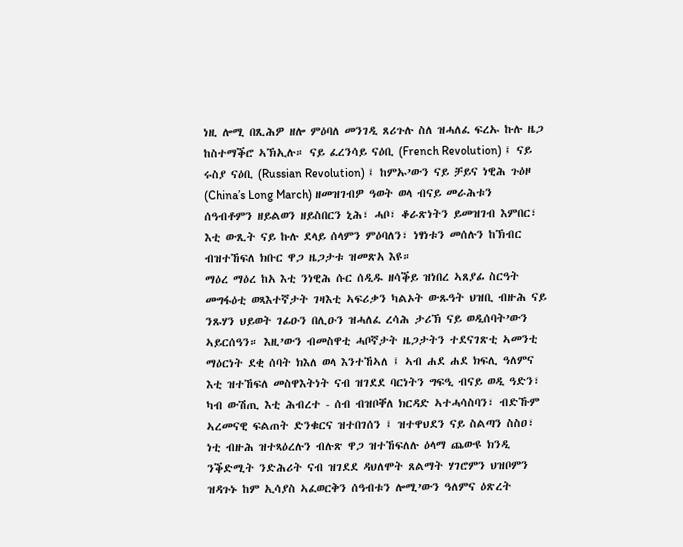ነዚ ሎሚ በጺሕዎ ዘሎ ምዕባለ መንገዲ ጸሪጉሉ ስለ ዝሓለፈ ፍረኡ ኩሉ ዜጋ ከስተማቕሮ ኣኽኢሉ። ናይ ፈረንሳይ ናዕቢ (French Revolution) ፤ ናይ ሩስያ ናዕቢ (Russian Revolution) ፤ ከምኡ’ውን ናይ ቻይና ነዊሕ ጉዕዞ (China’s Long March) ዘመዝገብዎ ዓወት ወላ ብናይ መራሕቱን ሰዓብቶምን ዘይልወን ዘይስበርን ኒሕ፣ ሓቦ፣ ቆራጽነትን ይመዝገብ እምበር፣ እቲ ውጺት ናይ ኩሉ ደላይ ሰላምን ምዕባለን፣ ነፃነቱን መሰሉን ከኽብር ብዝተኸፍለ ክቡር ዋጋ ዜጋታቱ ዝመጽአ እዩ።
ማዕረ ማዕረ ከአ እቲ ንነዊሕ ሱር ሰዲዱ ዘሳቕይ ዝነበረ ኣጸያፊ ስርዓት መግፋዕቲ ወጻእተኛታት ገዛእቲ ኣፍሪቃን ካልኦት ውጹዓት ህዝቢ ብዙሕ ናይ ንጹሃን ህይወት ገፊዑን በሊዑን ዝሓለፈ ረሳሕ ታሪኽ ናይ ወዲሰባት’ውን ኣይርሰዓን። እዚ’ውን ብመስዋቲ ሓቦኛታት ዜጋታትን ተደናገጽቲ ኣመንቲ ማዕርነት ደቂ ሰባት ክእለ ወላ እንተኸኣለ ፤ ኣብ ሐደ ሐደ ክፍሊ ዓለምና እቲ ዝተኸፍለ መስዋእትነት ናብ ዝገደደ ባርነትን ግፍዒ ብናይ ወዲ ዓድን፣ ካብ ውሽጢ እቲ ሕብረተ - ሰብ ብዝቦቐለ ክርዳድ ኣተሓሳስባን፣ ብድኹም ኣረመናዊ ፍልጠት ድንቁርና ዝተበገሰን ፤ ዝተዋህደን ናይ ስልጣን ስስዐ፣ ነቲ ብዙሕ ዝተጻዕረሉን ብሉጽ ዋጋ ዝተኸፍለሉ ዕላማ ጨውዩ ክንዲ ንቕድሚት ንድሕሪት ናብ ዝገደደ ዳህለሞት ጸልማት ሃገሮምን ህዝቦምን ዝዳጉኑ ከም ኢሳያስ ኣፈወርቅን ሰዓብቱን ሎሚ’ውን ዓለምና ዕጽረት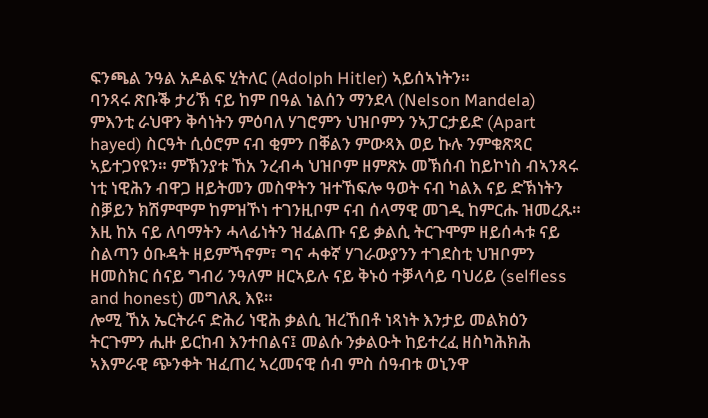ፍንጫል ንዓል አዶልፍ ሂትለር (Adolph Hitler) ኣይሰኣነትን።
ባንጻሩ ጽቡቕ ታሪኽ ናይ ከም በዓል ነልሰን ማንደላ (Nelson Mandela) ምእንቲ ራህዋን ቅሳነትን ምዕባለ ሃገሮምን ህዝቦምን ንኣፓርታይድ (Apart hayed) ስርዓት ሲዕሮም ናብ ቂምን በቐልን ምውጻእ ወይ ኩሉ ንምቁጽጻር ኣይተጋየዩን። ምኽንያቱ ኸአ ንረብሓ ህዝቦም ዘምጽኦ መኽሰብ ከይኮነስ ብኣንጻሩ ነቲ ነዊሕን ብዋጋ ዘይትመን መስዋትን ዝተኸፍሎ ዓወት ናብ ካልእ ናይ ድኽነትን ስቓይን ክሽምሞም ከምዝኾነ ተገንዚቦም ናብ ሰላማዊ መገዲ ከምርሑ ዝመረጹ። እዚ ከአ ናይ ለባማትን ሓላፊነትን ዝፈልጡ ናይ ቃልሲ ትርጉሞም ዘይሰሓቱ ናይ ስልጣን ዕቡዳት ዘይምኻኖም፣ ግና ሓቀኛ ሃገራውያንን ተገደስቲ ህዝቦምን ዘመስክር ሰናይ ግብሪ ንዓለም ዘርኣይሉ ናይ ቅኑዕ ተቓላሳይ ባህሪይ (selfless and honest) መግለጺ እዩ።
ሎሚ ኸአ ኤርትራና ድሕሪ ነዊሕ ቃልሲ ዝረኸበቶ ነጻነት እንታይ መልክዕን ትርጉምን ሒዙ ይርከብ እንተበልና፤ መልሱ ንቃልዑት ከይተረፈ ዘስካሕክሕ ኣእምራዊ ጭንቀት ዝፈጠረ ኣረመናዊ ሰብ ምስ ሰዓብቱ ወኒንዋ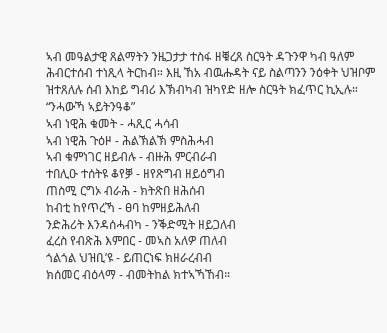ኣብ መዓልታዊ ጸልማትን ንዜጋታታ ተስፋ ዘቑረጸ ስርዓት ዳጉንዋ ካብ ዓለም ሕብርተሰብ ተነጺላ ትርከብ። እዚ ኸአ ብዉሑዳት ናይ ስልጣንን ንዕቀት ህዝቦም ዝተጸለሉ ሰብ እከይ ግብሪ እኽብካብ ዝካየድ ዘሎ ስርዓት ክፈጥር ኪኢሉ።
“ንሓውኻ ኣይትንዓቆ”
ኣብ ነዊሕ ቁመት - ሓጺር ሓሳብ
ኣብ ነዊሕ ጉዕዞ - ሕልኽልኽ ምስሕሓብ
ኣብ ቁምነገር ዘይብሉ - ብዙሕ ምርብራብ
ተበሊዑ ተሰትዩ ቆየቓ - ዘየጽግብ ዘይዕግብ
ጠስሚ ርግኦ ብራሕ - ክትጽበ ዘሕሰብ
ከብቲ ከየጥረኻ - ፀባ ከምዘይሕለብ
ንድሕሪት እንዳሰሓብካ - ንቕድሚት ዘይጋለብ
ፈረስ የብጽሕ እምበር - መኣስ አለዎ ጠለብ
ጎልጎል ህዝቢ’ዩ - ይጠርነፍ ክዘራረብብ
ክሰመር ብዕላማ - ብመትከል ክተኣኻኸብ።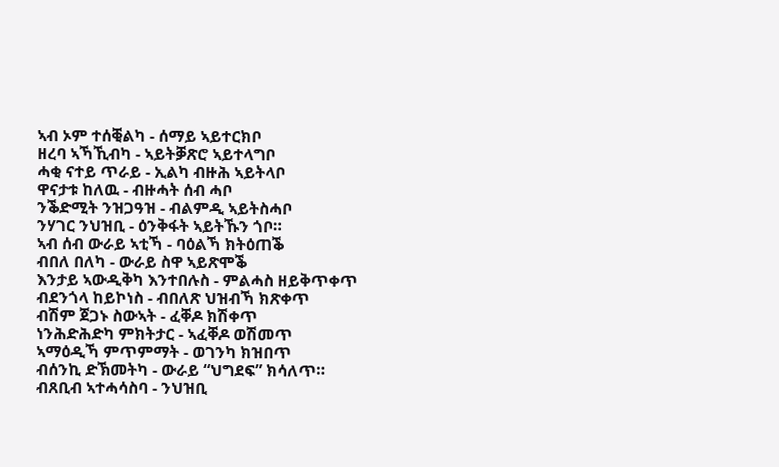ኣብ ኦም ተሰቒልካ - ሰማይ ኣይተርክቦ
ዘረባ ኣኻኺብካ - ኣይትቓጽሮ ኣይተላግቦ
ሓቂ ናተይ ጥራይ - ኢልካ ብዙሕ ኣይትላቦ
ዋናታቱ ከለዉ - ብዙሓት ሰብ ሓቦ
ንቕድሚት ንዝጋዓዝ - ብልምዲ ኣይትስሓቦ
ንሃገር ንህዝቢ - ዕንቅፋት ኣይትኹን ጎቦ።
ኣብ ሰብ ውራይ ኣቲኻ - ባዕልኻ ክትዕጠቕ
ብበለ በለካ - ውራይ ስዋ ኣይጽሞቕ
እንታይ ኣውዲቅካ እንተበሉስ - ምልሓስ ዘይቅጥቀጥ
ብደንጎላ ከይኮነስ - ብበለጽ ህዝብኻ ክጽቀጥ
ብሽም ጀጋኑ ስውኣት - ፈቐዶ ክሽቀጥ
ነንሕድሕድካ ምክትታር - ኣፈቐዶ ወሽመጥ
ኣማዕዲኻ ምጥምማት - ወገንካ ክዝበጥ
ብሰንኪ ድኽመትካ - ውራይ “ህግደፍ” ክሳለጥ።
ብጸቢብ ኣተሓሳስባ - ንህዝቢ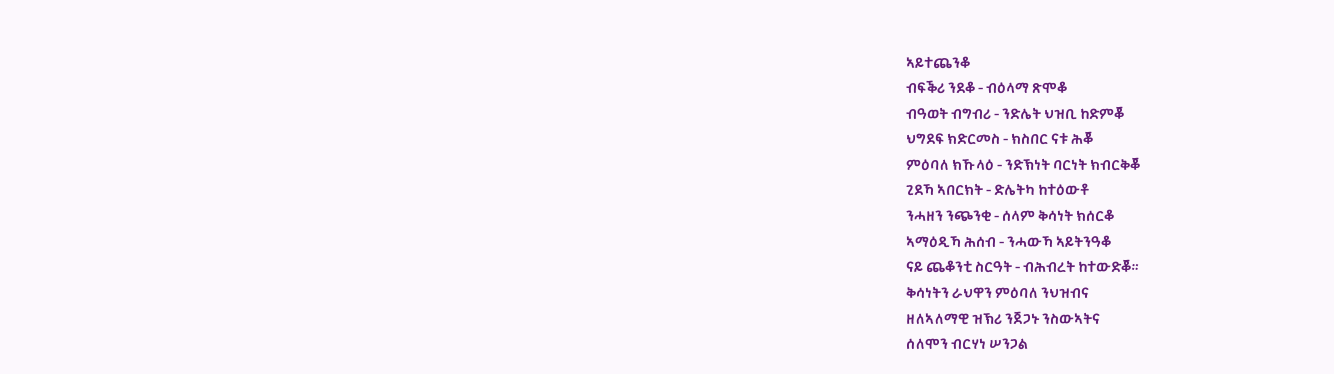ኣይተጨንቆ
ብፍቕሪ ንደቆ - ብዕላማ ጽሞቆ
ብዓወት ብግብሪ - ንድሌት ህዝቢ ከድምቖ
ህግደፍ ክድርመስ - ክስበር ናቱ ሕቖ
ምዕባለ ክኹላዕ - ንድኽነት ባርነት ክብርቅቖ
ጊደኻ ኣበርክት - ድሌትካ ከተዕውቶ
ንሓዘን ንጭንቂ - ሰላም ቅሳነት ክሰርቆ
ኣማዕዲኻ ሕሰብ - ንሓውኻ ኣይትንዓቆ
ናይ ጨቆንቲ ስርዓት - ብሕብረት ከተውድቖ።
ቅሳነትን ራህዋን ምዕባለ ንህዝብና
ዘለኣለማዊ ዝኽሪ ንጀጋኑ ንስውኣትና
ሰለሞን ብርሃነ ሠንጋል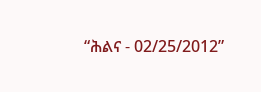“ሕልና - 02/25/2012”